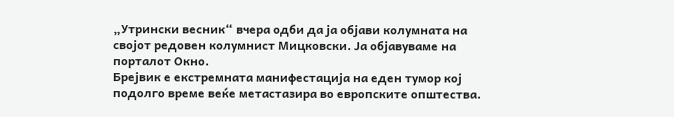„Утрински весник“ вчера одби да ја објави колумната на својот редовен колумнист Мицковски. Ја објавуваме на порталот Окно.
Брејвик е екстремната манифестација на еден тумор кој подолго време веќе метастазира во европските општества.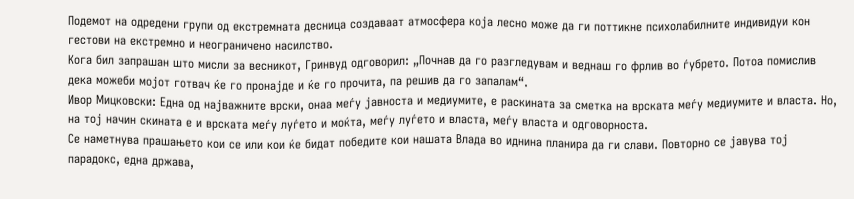Подемот на одредени групи од екстремната десница создаваат атмосфера која лесно може да ги поттикне психолабилните индивидуи кон гестови на екстремно и неограничено насилство.
Кога бил запрашан што мисли за весникот, Гринвуд одговорил: „Почнав да го разгледувам и веднаш го фрлив во ѓубрето. Потоа помислив дека можеби мојот готвач ќе го пронајде и ќе го прочита, па решив да го запалам“.
Ивор Мицковски: Една од најважните врски, онаа меѓу јавноста и медиумите, е раскината за сметка на врската меѓу медиумите и власта. Но, на тој начин скината е и врската меѓу луѓето и моќта, меѓу луѓето и власта, меѓу власта и одговорноста.
Се наметнува прашањето кои се или кои ќе бидат победите кои нашата Влада во иднина планира да ги слави. Повторно се јавува тој парадокс, една држава,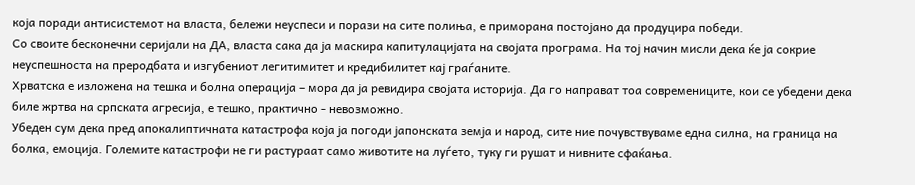која поради антисистемот на власта, бележи неуспеси и порази на сите полиња, е приморана постојано да продуцира победи.
Со своите бесконечни серијали на ДА, власта сака да ја маскира капитулацијата на својата програма. На тој начин мисли дека ќе ја сокрие неуспешноста на преродбата и изгубениот легитимитет и кредибилитет кај граѓаните.
Хрватска е изложена на тешка и болна операција – мора да ја ревидира својата историја. Да го направат тоа современиците, кои се убедени дека биле жртва на српската агресија, е тешко, практично - невозможно.
Убеден сум дека пред апокалиптичната катастрофа која ја погоди јапонската земја и народ, сите ние почувствуваме една силна, на граница на болка, емоција. Големите катастрофи не ги растураат само животите на луѓето, туку ги рушат и нивните сфаќања.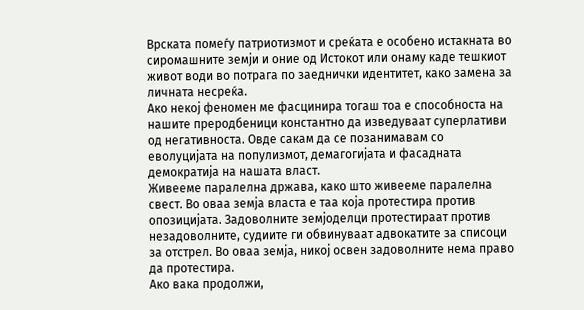Врската помеѓу патриотизмот и среќата е особено истакната во сиромашните земји и оние од Истокот или онаму каде тешкиот живот води во потрага по заеднички идентитет, како замена за личната несреќа.
Ако некој феномен ме фасцинира тогаш тоа е способноста на нашите преродбеници константно да изведуваат суперлативи од негативноста. Овде сакам да се позанимавам со еволуцијата на популизмот, демагогијата и фасадната демократија на нашата власт.
Живееме паралелна држава, како што живееме паралелна свест. Во оваа земја власта е таа која протестира против опозицијата. Задоволните земјоделци протестираат против незадоволните, судиите ги обвинуваат адвокатите за списоци за отстрел. Во оваа земја, никој освен задоволните нема право да протестира.
Ако вака продолжи,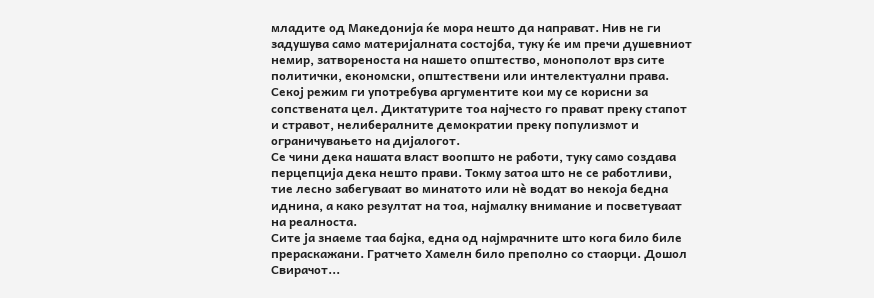младите од Македонија ќе мора нешто да направат. Нив не ги задушува само материјалната состојба, туку ќе им пречи душевниот немир, затвореноста на нашето општество, монополот врз сите политички, економски, општествени или интелектуални права.
Секој режим ги употребува аргументите кои му се корисни за сопствената цел. Диктатурите тоа најчесто го прават преку стапот и стравот, нелибералните демократии преку популизмот и ограничувањето на дијалогот.
Се чини дека нашата власт воопшто не работи, туку само создава перцепција дека нешто прави. Токму затоа што не се работливи, тие лесно забегуваат во минатото или нè водат во некоја бедна иднина, а како резултат на тоа, најмалку внимание и посветуваат на реалноста.
Сите ја знаеме таа бајка, една од најмрачните што кога било биле прераскажани. Гратчето Хамелн било преполно со стаорци. Дошол Свирачот...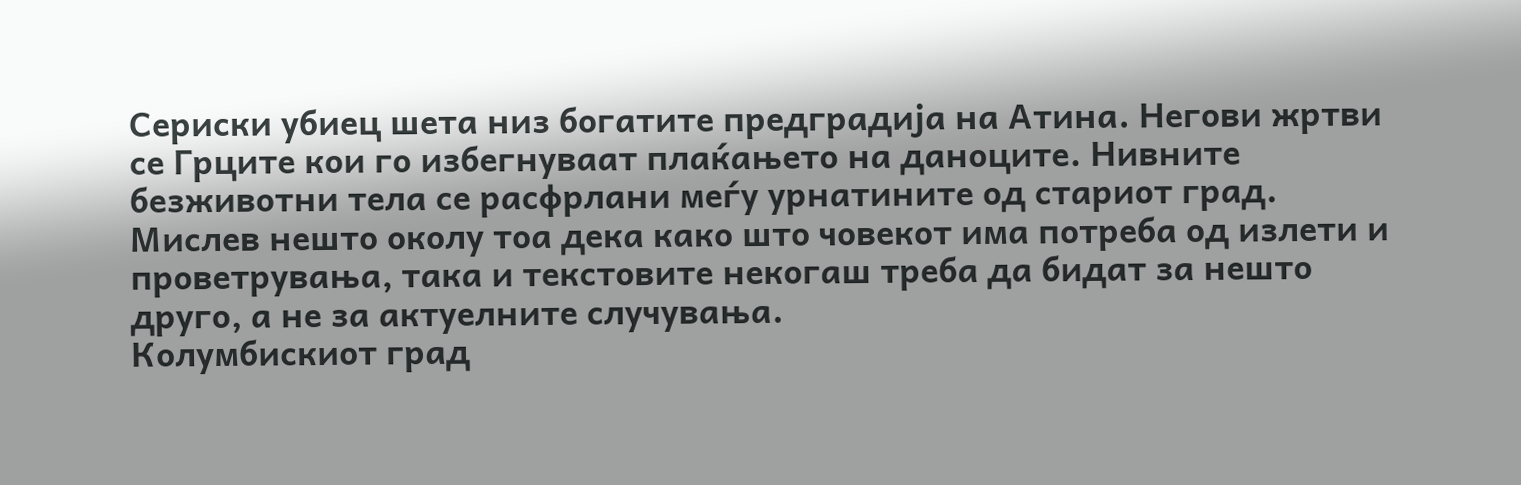Сериски убиец шета низ богатите предградија на Атина. Негови жртви се Грците кои го избегнуваат плаќањето на даноците. Нивните безживотни тела се расфрлани меѓу урнатините од стариот град.
Мислев нешто околу тоа дека како што човекот има потреба од излети и проветрувања, така и текстовите некогаш треба да бидат за нешто друго, а не за актуелните случувања.
Колумбискиот град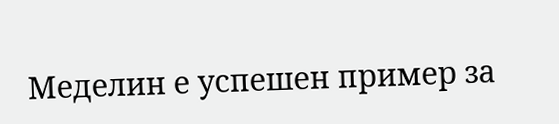Меделин е успешен пример за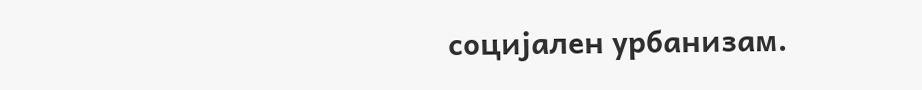социјален урбанизам.